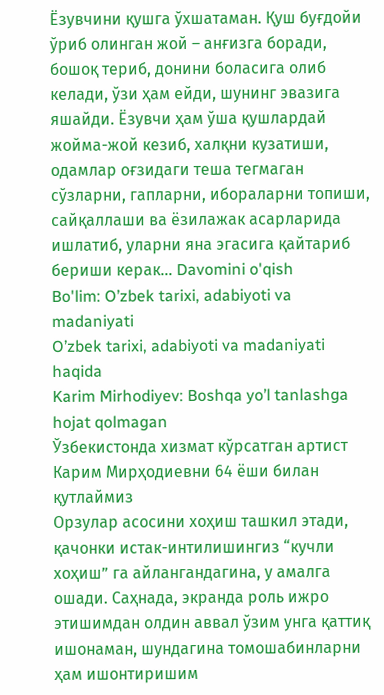Ёзувчини қушга ўхшатаман. Қуш буғдойи ўриб олинган жой – анғизга боради, бошоқ териб, донини боласига олиб келади, ўзи ҳам ейди, шунинг эвазига яшайди. Ёзувчи ҳам ўша қушлардай жойма-жой кезиб, халқни кузатиши, одамлар оғзидаги теша тегмаган сўзларни, гапларни, ибораларни топиши, сайқаллаши ва ёзилажак асарларида ишлатиб, уларни яна эгасига қайтариб бериши керак… Davomini o'qish
Bo'lim: O’zbek tarixi, adabiyoti va madaniyati
O’zbek tarixi, adabiyoti va madaniyati haqida
Karim Mirhodiyev: Boshqa yo’l tanlashga hojat qolmagan
Ўзбекистонда хизмат кўрсатган артист Карим Мирҳодиевни 64 ёши билан қутлаймиз
Орзулар асосини хоҳиш ташкил этади, қачонки истак-интилишингиз “кучли хоҳиш” га айлангандагина, у амалга ошади. Саҳнада, экранда роль ижро этишимдан олдин аввал ўзим унга қаттиқ ишонаман, шундагина томошабинларни ҳам ишонтиришим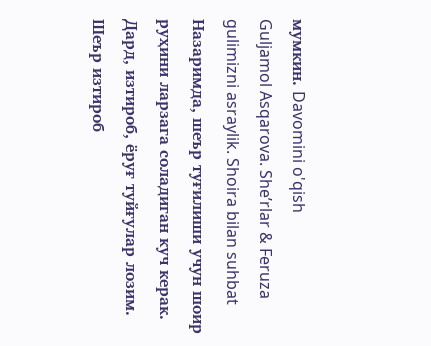мумкин. Davomini o'qish
Guljamol Asqarova. She’rlar & Feruza gulimizni asraylik. Shoira bilan suhbat
Назаримда, шеър туғилиши учун шоир руҳини ларзага соладиган куч керак. Дард, изтироб, ёруғ туйғулар лозим. Шеър изтироб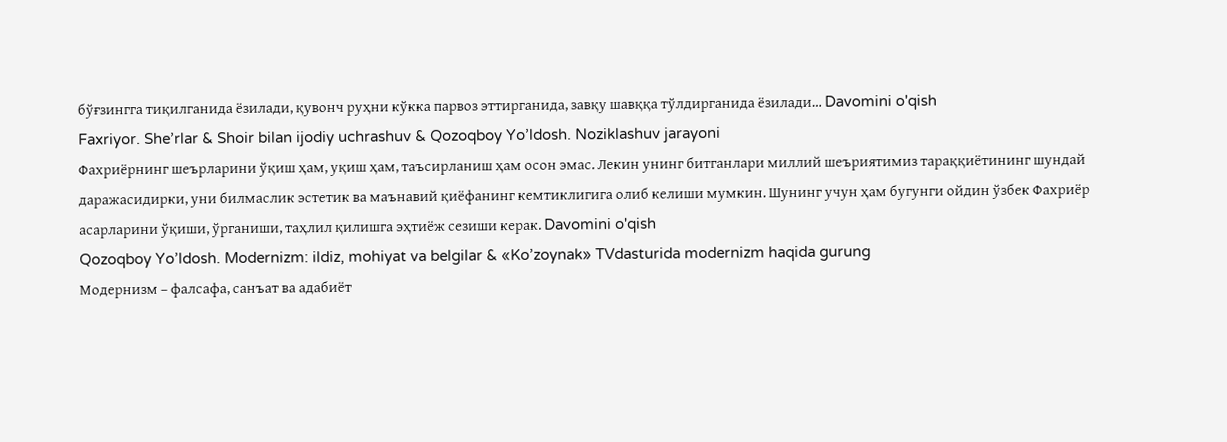бўғзингга тиқилганида ёзилади, қувонч руҳни кўкка парвоз эттирганида, завқу шавққа тўлдирганида ёзилади… Davomini o'qish
Faxriyor. She’rlar & Shoir bilan ijodiy uchrashuv & Qozoqboy Yo’ldosh. Noziklashuv jarayoni
Фахриёрнинг шеърларини ўқиш ҳам, уқиш ҳам, таъсирланиш ҳам осон эмас. Лекин унинг битганлари миллий шеъриятимиз тараққиётининг шундай даражасидирки, уни билмаслик эстетик ва маънавий қиёфанинг кемтиклигига олиб келиши мумкин. Шунинг учун ҳам бугунги ойдин ўзбек Фахриёр асарларини ўқиши, ўрганиши, таҳлил қилишга эҳтиёж сезиши керак. Davomini o'qish
Qozoqboy Yo’ldosh. Modernizm: ildiz, mohiyat va belgilar & «Ko’zoynak» TVdasturida modernizm haqida gurung
Модернизм – фалсафа, санъат ва адабиёт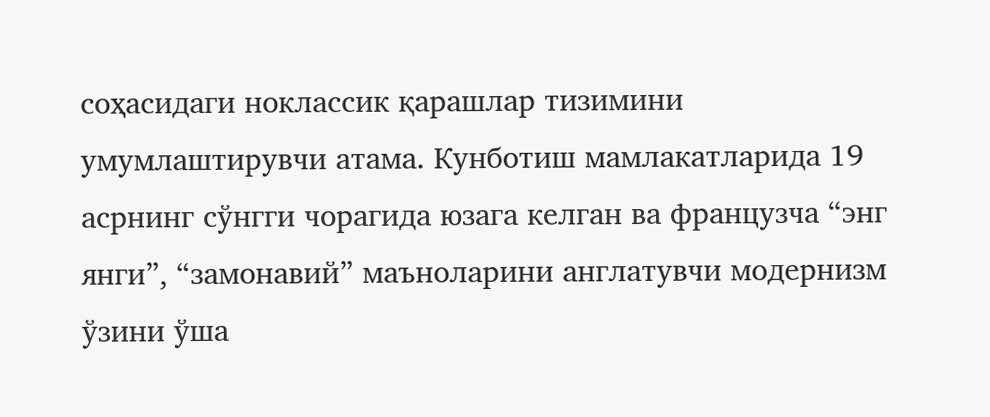соҳасидаги ноклассик қарашлар тизимини умумлаштирувчи атама. Кунботиш мамлакатларида 19 асрнинг сўнгги чорагида юзага келган ва французча “энг янги”, “замонавий” маъноларини англатувчи модернизм ўзини ўша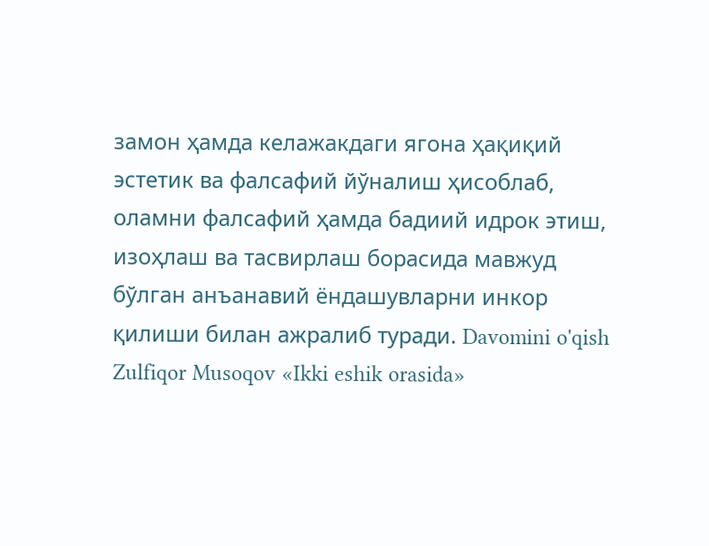замон ҳамда келажакдаги ягона ҳақиқий эстетик ва фалсафий йўналиш ҳисоблаб, оламни фалсафий ҳамда бадиий идрок этиш, изоҳлаш ва тасвирлаш борасида мавжуд бўлган анъанавий ёндашувларни инкор қилиши билан ажралиб туради. Davomini o'qish
Zulfiqor Musoqov «Ikki eshik orasida»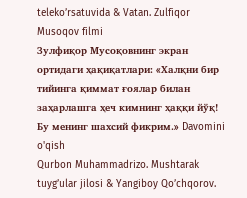teleko’rsatuvida & Vatan. Zulfiqor Musoqov filmi
Зулфиқор Мусоқовнинг экран ортидаги ҳақиқатлари: «Халқни бир тийинга қиммат ғоялар билан заҳарлашга ҳеч кимнинг ҳаққи йўқ! Бу менинг шахсий фикрим.» Davomini o'qish
Qurbon Muhammadrizo. Mushtarak tuyg’ular jilosi & Yangiboy Qo’chqorov.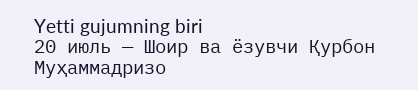Yetti gujumning biri
20 июль — Шоир ва ёзувчи Қурбон Муҳаммадризо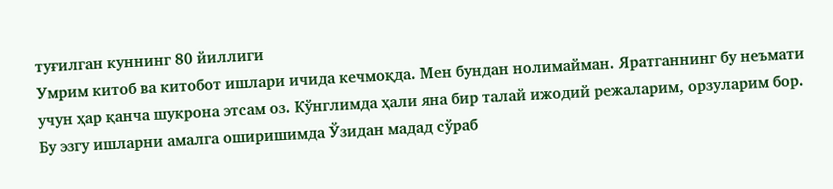туғилган куннинг 80 йиллиги
Умрим китоб ва китобот ишлари ичида кечмоқда. Мен бундан нолимайман. Яратганнинг бу неъмати учун ҳар қанча шукрона этсам оз. Кўнглимда ҳали яна бир талай ижодий режаларим, орзуларим бор. Бу эзгу ишларни амалга оширишимда Ўзидан мадад сўраб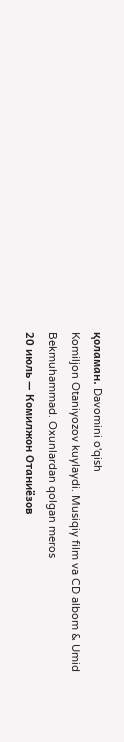қоламан. Davomini o'qish
Komiljon Otaniyozov kuylaydi. Musiqiy film va CD albom & Umid Bekmuhammad. Oxunlardan qolgan meros
20 июль — Комилжон Отаниёзов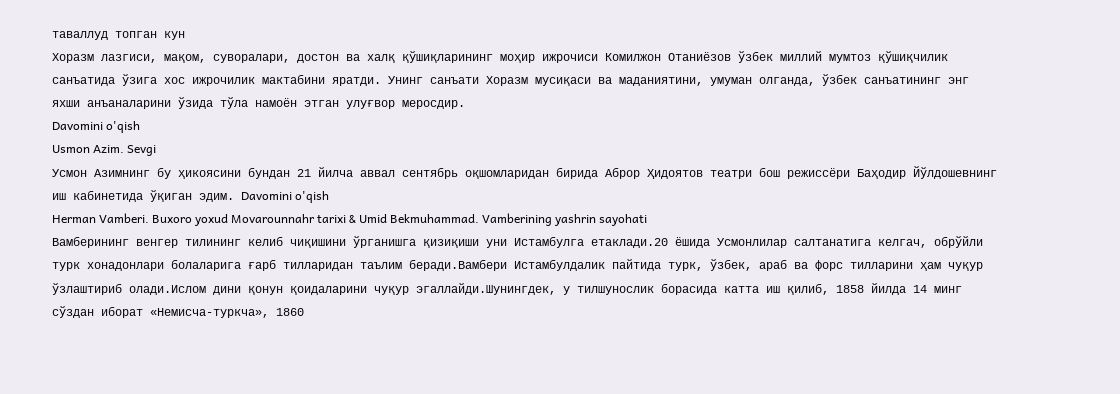таваллуд топган кун
Хоразм лазгиси, мақом, суворалари, достон ва халқ қўшиқларининг моҳир ижрочиси Комилжон Отаниёзов ўзбек миллий мумтоз қўшиқчилик санъатида ўзига хос ижрочилик мактабини яратди. Унинг санъати Хоразм мусиқаси ва маданиятини, умуман олганда, ўзбек санъатининг энг яхши анъаналарини ўзида тўла намоён этган улуғвор меросдир.
Davomini o'qish
Usmon Azim. Sevgi
Усмон Азимнинг бу ҳикоясини бундан 21 йилча аввал сентябрь оқшомларидан бирида Аброр Ҳидоятов театри бош режиссёри Баҳодир Йўлдошевнинг иш кабинетида ўқиган эдим. Davomini o'qish
Herman Vamberi. Buxoro yoxud Movarounnahr tarixi & Umid Bekmuhammad. Vamberining yashrin sayohati
Вамберининг венгер тилининг келиб чиқишини ўрганишга қизиқиши уни Истамбулга етаклади.20 ёшида Усмонлилар салтанатига келгач, обрўйли турк хонадонлари болаларига ғарб тилларидан таълим беради.Вамбери Истамбулдалик пайтида турк, ўзбек, араб ва форс тилларини ҳам чуқур ўзлаштириб олади.Ислом дини қонун қоидаларини чуқур эгаллайди.Шунингдек, у тилшунослик борасида катта иш қилиб, 1858 йилда 14 минг сўздан иборат «Немисча-туркча», 1860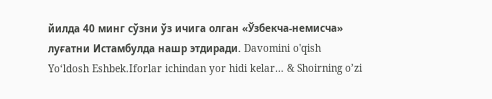йилда 40 минг сўзни ўз ичига олган «Ўзбекча-немисча» луғатни Истамбулда нашр этдиради. Davomini o'qish
Yo‘ldosh Eshbek.Iforlar ichindan yor hidi kelar… & Shoirning o’zi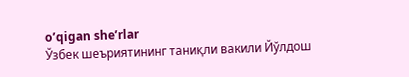o’qigan she’rlar
Ўзбек шеъриятининг таниқли вакили Йўлдош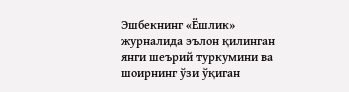Эшбекнинг «Ёшлик» журналида эълон қилинган янги шеърий туркумини ва шоирнинг ўзи ўқиган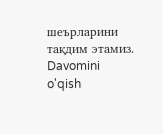шеърларини тақдим этамиз. Davomini o'qish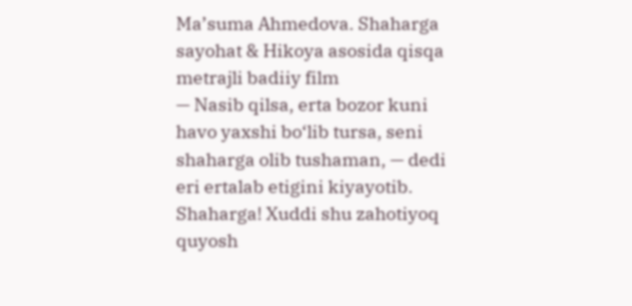Ma’suma Ahmedova. Shaharga sayohat & Hikoya asosida qisqa metrajli badiiy film
— Nasib qilsa, erta bozor kuni havo yaxshi bo‘lib tursa, seni shaharga olib tushaman, — dedi eri ertalab etigini kiyayotib.
Shaharga! Xuddi shu zahotiyoq quyosh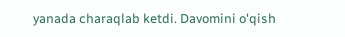yanada charaqlab ketdi. Davomini o'qish